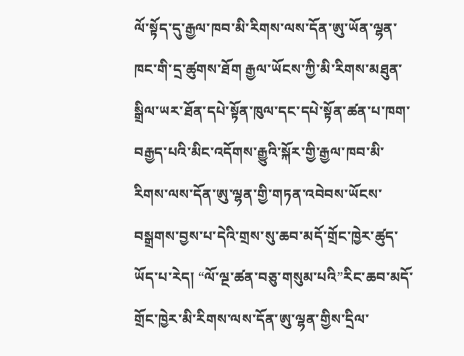ལོ་སྟོད་དུ་རྒྱལ་ཁབ་མི་རིགས་ལས་དོན་ཨུ་ཡོན་ལྷན་ཁང་གི་དྲ་ཚུགས་ཐོག རྒྱལ་ཡོངས་ཀྱི་མི་རིགས་མཐུན་སྒྲིལ་ཡར་ཐོན་དཔེ་སྟོན་ཁུལ་དང་དཔེ་སྟོན་ཚན་པ་ཁག་བརྒྱད་པའི་མིང་འདོགས་རྒྱུའི་སྐོར་གྱི་རྒྱལ་ཁབ་མི་རིགས་ལས་དོན་ཨུ་ལྷན་གྱི་གཏན་འབེབས་ཡོངས་བསྒྲགས་བྱས་པ་དེའི་གྲས་སུ་ཆབ་མདོ་གྲོང་ཁྱེར་ཚུད་ཡོད་པ་རེད། “ལོ་ལྔ་ཚན་བཅུ་གསུམ་པའི”རིང་ཆབ་མདོ་གྲོང་ཁྱེར་མི་རིགས་ལས་དོན་ཨུ་ལྷན་གྱིས་དྲིལ་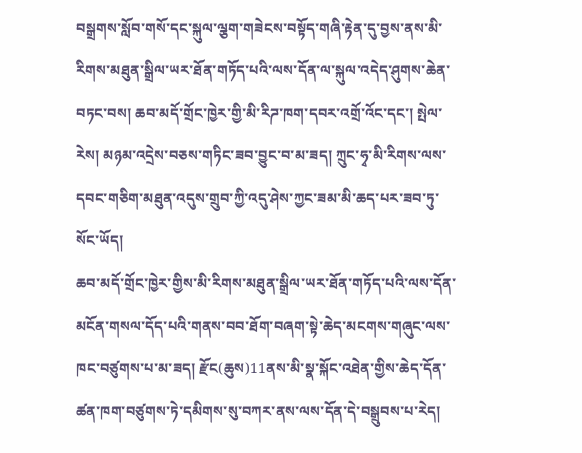བསྒྲགས་སློབ་གསོ་དང་སྐུལ་ལྕག་གཟེངས་བསྟོད་གཞི་རྟེན་དུ་བྱས་ནས་མི་རིགས་མཐུན་སྒྲིལ་ཡར་ཐོན་གཏོད་པའི་ལས་དོན་ལ་སྐུལ་འདེད་ཤུགས་ཆེན་བཏང་བས། ཆབ་མདོ་གྲོང་ཁྱེར་གྱི་མི་རིཌ་ཁག་དབར་འགྲོ་འོང་དང་། སྤེལ་རེས། མཉམ་འདྲེས་བཅས་གཏིང་ཟབ་བྱུང་བ་མ་ཟད། ཀྲུང་ཧྭ་མི་རིགས་ལས་དབང་གཅིག་མཐུན་འདུས་གྲུབ་ཀྱི་འདུ་ཤེས་ཀྱང་ཟམ་མི་ཆད་པར་ཟབ་ཏུ་སོང་ཡོད།
ཆབ་མདོ་གྲོང་ཁྱེར་གྱིས་མི་རིགས་མཐུན་སྒྲིལ་ཡར་ཐོན་གཏོད་པའི་ལས་དོན་མངོན་གསལ་དོད་པའི་གནས་བབ་ཐོག་བཞག་སྟེ་ཆེད་མངགས་གཞུང་ལས་ཁང་བཙུགས་པ་མ་ཟད། རྫོང(ཆུས)11ནས་མི་སྣ་སྐོང་འཐེན་གྱིས་ཆེད་དོན་ཚན་ཁག་བཙུགས་ཏེ་དམིགས་སུ་བཀར་ནས་ལས་དོན་དེ་བསྒྲུབས་པ་རེད།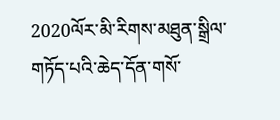2020ལོར་མི་རིགས་མཐུན་སྒྲིལ་གཏོད་པའི་ཆེད་དོན་གསོ་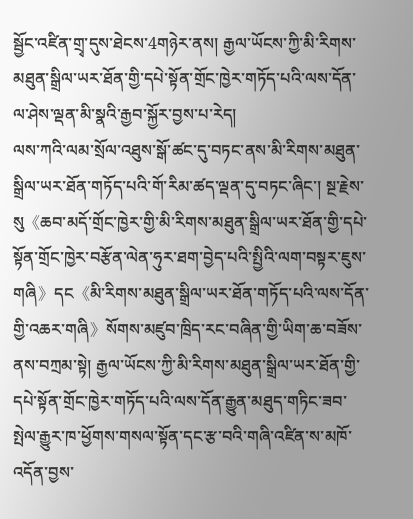སྦྱོང་འཛིན་གྲྭ་དུས་ཐེངས་4གཉེར་ནས། རྒྱལ་ཡོངས་ཀྱི་མི་རིགས་མཐུན་སྒྲིལ་ཡར་ཐོན་གྱི་དཔེ་སྟོན་གྲོང་ཁྱེར་གཏོད་པའི་ལས་དོན་ལ་ཤེས་ལྡན་མི་སྣའི་རྒྱབ་སྐྱོར་བྱས་པ་རེད།
ལས་ཀའི་ལམ་སྲོལ་འཐུས་སྒོ་ཚང་དུ་བཏང་ནས་མི་རིགས་མཐུན་སྒྲིལ་ཡར་ཐོན་གཏོད་པའི་གོ་རིམ་ཚད་ལྡན་དུ་བཏང་ཞིང་། སྔ་རྗེས་སུ《ཆབ་མདོ་གྲོང་ཁྱེར་གྱི་མི་རིགས་མཐུན་སྒྲིལ་ཡར་ཐོན་གྱི་དཔེ་སྟོན་གྲོང་ཁྱེར་བརྩོན་ལེན་ཧུར་ཐག་བྱེད་པའི་སྤྱིའི་ལག་བསྟར་ཇུས་གཞི》དང《མི་རིགས་མཐུན་སྒྲིལ་ཡར་ཐོན་གཏོད་པའི་ལས་དོན་གྱི་འཆར་གཞི》སོགས་མཛུབ་ཁྲིད་རང་བཞིན་གྱི་ཡིག་ཆ་བཟོས་ནས་བཀྲམ་སྟེ། རྒྱལ་ཡོངས་ཀྱི་མི་རིགས་མཐུན་སྒྲིལ་ཡར་ཐོན་གྱི་དཔེ་སྟོན་གྲོང་ཁྱེར་གཏོད་པའི་ལས་དོན་རྒྱུན་མཐུད་གཏིང་ཟབ་སྤེལ་རྒྱུར་ཁ་ཕྱོགས་གསལ་སྟོན་དང་རྩ་བའི་གཞི་འཛིན་ས་མཁོ་འདོན་བྱས་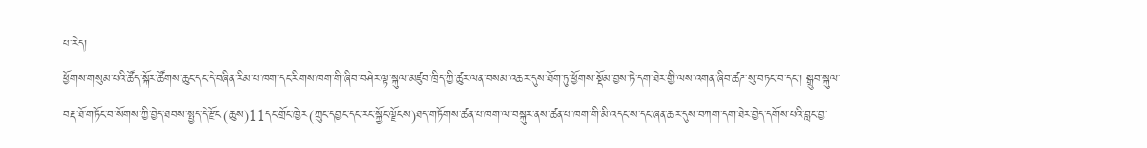པ་རེད།
ཕྱོགས་གསུམ་པའི་ཚོད་སྐོར་ཚོགས་ཆུང་དང་དེ་བཞིན་རིམ་པ་ཁག་དང་རིགས་ཁག་གི་ཞིབ་བཤེར་ལྟ་སྐུལ་མཛུབ་ཁྲིད་ཀྱི་ཚུར་ལན་བསམ་འཆར་དུས་ཐོག་ཏུ་ཕྱོགས་སྡོམ་བྱས་ཏེ་དག་ཐེར་གྱི་ལས་འགན་ཞིབ་ཚཌ་སུ་བཏང་བ་དང་། སྒྲུབ་སྐུལ་བརྡ་ཐོ་གཏོང་བ་སོགས་ཀྱི་བྱེད་ཐབས་སྤྱད་དེ་རྫོང(ཆུས)11དང་གྲོང་ཁྱེར(ཀྲུང་དབྱང་དང་རང་སྐྱོང་ལྗོངས)ཐད་གཏོགས་ཚན་པ་ཁག་ལ་བསྐུར་ནས་ཚན་པ་ཁག་གི་མི་འདང་ས་དང་ཞན་ཆར་དུས་བཀག་དག་ཐེར་བྱེད་དགོས་པའི་བླང་བྱ་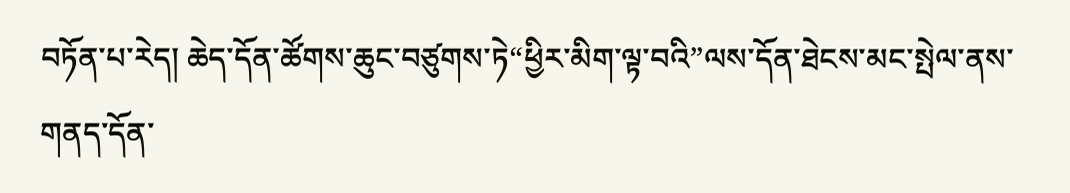བཏོན་པ་རེད། ཆེད་དོན་ཚོགས་ཆུང་བཙུགས་ཏེ“ཕྱིར་མིག་ལྟ་བའི”ལས་དོན་ཐེངས་མང་སྤེལ་ནས་གནད་དོན་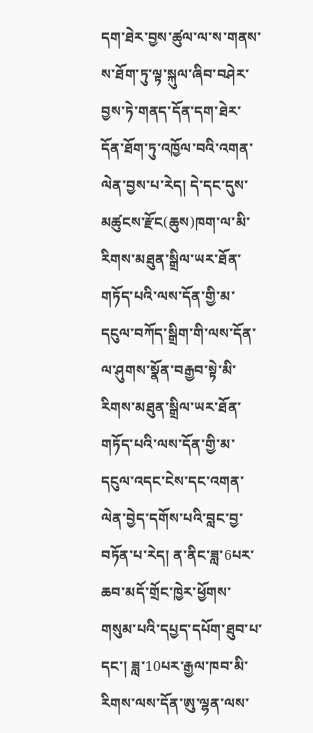དག་ཐེར་བྱས་ཚུལ་ལ་ས་གནས་ས་ཐོག་ཏུ་ལྟ་སྐུལ་ཞིབ་བཤེར་བྱས་ཏེ་གནད་དོན་དག་ཐེར་དོན་ཐོག་ཏུ་འཁྱོལ་བའི་འགན་ལེན་བྱས་པ་རེད། དེ་དང་དུས་མཚུངས་རྫོང(ཆུས)ཁག་ལ་མི་རིགས་མཐུན་སྒྲིལ་ཡར་ཐོན་གཏོད་པའི་ལས་དོན་གྱི་མ་དངུལ་བཀོད་སྒྲིག་གི་ལས་དོན་ལ་ཤུགས་སྣོན་བརྒྱབ་སྟེ་མི་རིགས་མཐུན་སྒྲིལ་ཡར་ཐོན་གཏོད་པའི་ལས་དོན་གྱི་མ་དངུལ་འདང་ངེས་དང་འགན་ལེན་བྱེད་དགོས་པའི་བླང་བྱ་བཏོན་པ་རེད། ན་ནིང་ཟླ་6པར་ཆབ་མདོ་གྲོང་ཁྱེར་ཕྱོགས་གསུམ་པའི་དཔྱད་དཔོག་ཐུབ་པ་དང་། ཟླ་10པར་རྒྱལ་ཁབ་མི་རིགས་ལས་དོན་ཨུ་ལྷན་ལས་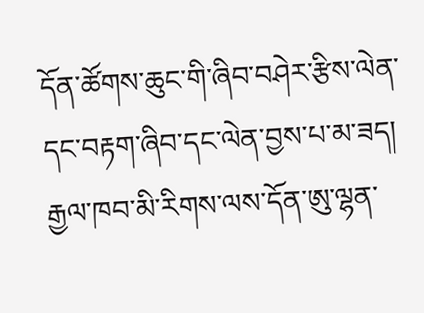དོན་ཚོགས་ཆུང་གི་ཞིབ་བཤེར་རྩིས་ལེན་དང་བརྟག་ཞིབ་དང་ལེན་བྱས་པ་མ་ཟད། རྒྱལ་ཁབ་མི་རིགས་ལས་དོན་ཨུ་ལྷན་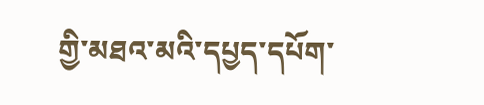གྱི་མཐའ་མའི་དཔྱད་དཔོག་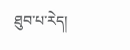ཐུབ་པ་རེད།